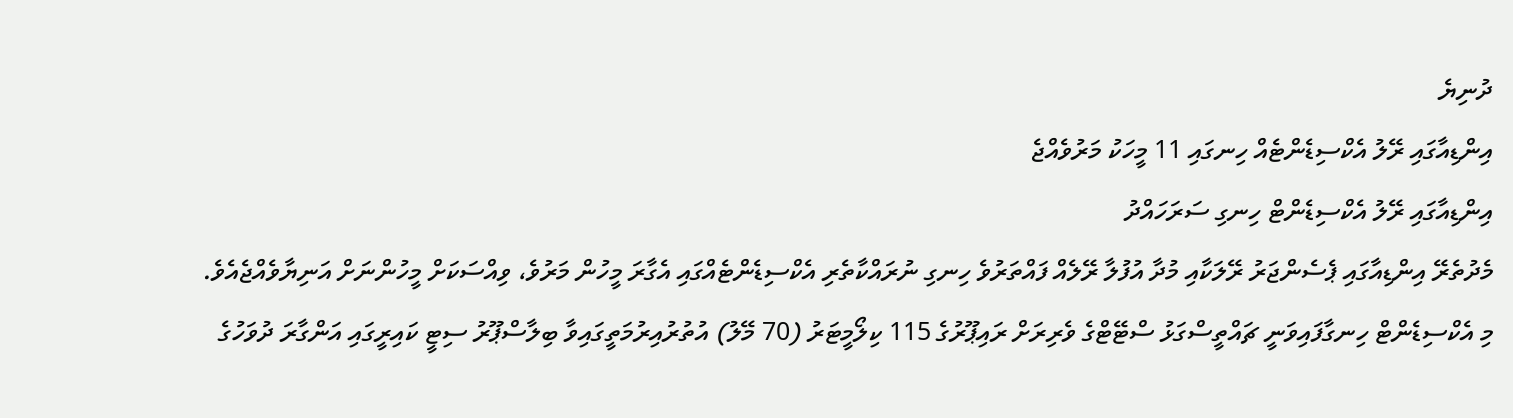ދުނިޔެ
އިންޑިއާގައި ރޭލު އެކްސިޑެންޓެއް ހިނގައި 11 މީހަކު މަރުވެއްޖެ
އިންޑިއާގައި ރޭލު އެކްސިޑެންޓް ހިނގި ސަރަހައްދު
މެދުތެރޭ އިންޑިއާގައި ޕެސެންޖަރު ރޭލަކާއި މުދާ އުފުލާ ރޭލެއް ފައްތަރުވެ ހިނގި ނުރައްކާތެރި އެކްސިޑެންޓެއްގައި އެގާރަ މީހުން މަރުވެ، ވިއްސަކަށް މީހުންނަށް އަނިޔާވެއްޖެއެވެ.
މި އެކްސިޑެންޓް ހިނގާފައިވަނީ ޗައްތީސްގަޅު ސްޓޭޓްގެ ވެރިރަށް ރައިޕޫރުގެ 115 ކިލޯމީޓަރު (70 މޭލު) އުތުރުއިރުމަތީގައިވާ ބިލާސްޕޫރު ސިޓީ ކައިރީގައި އަންގާރަ ދުވަހުގެ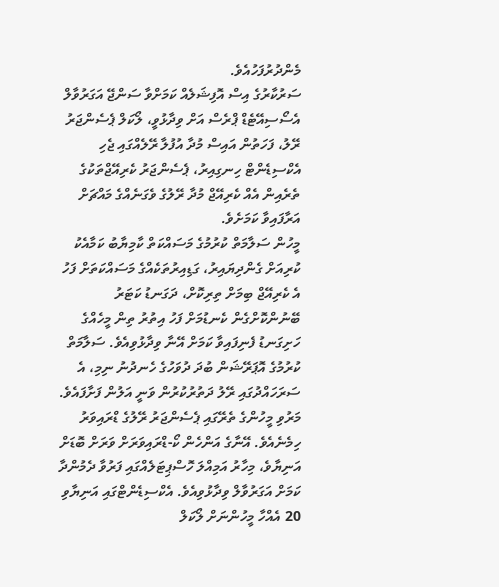މެންދުރުފަހުއެވެ.
ސަރުކާރުގެ އިސް އޮފިޝަލެއް ކަމަށްވާ ސަންޖޭ އަގަރުވާލް އެސޯސިއޭޓެޑް ޕްރެސް އަށް ވިދާޅުވީ، ލޯކަލް ޕެސެންޖަރު ރޭލު، ފަހަތުން އައިސް މުދާ އުފުލާ ރޭލެއްގައި ޖެހި އެކްސިޑެންޓް ހިނގިއިރު، ޕެސެންޖަރު ކެރިއޭޖްތަކުގެ ތެރެއިން އެއް ކެރިއޭޖް މުދާ ރޭލުގެ ވެގަނެއްގެ މައްޗަށް އަރާފައިވާ ކަމަށެވެ.
މީހުން ސަލާމަތް ކުރުމުގެ މަސައްކަތް ކާމިޔާބު ކަމާއެކު ކުރިއަށް ގެންދިޔައިރު، ގަޑިއިރުތަކެއްގެ މަސައްކަތަށް ފަހު އެ ކެރިއޭޖް ބިމަށް ތިރިކޮށް، ދަގަނޑު ކަޓަރު ބޭނުންކޮށްގެން ކެނޑުމަށް ފަހު އިތުރު ތިން މީހެއްގެ ހަށިގަނޑު ފެނިފައިވާ ކަމަށް އޭނާ ވިދާޅުވިއެވެ. ސަލާމަތް ކުރުމުގެ އޮޕަރޭޝަން ބުދަ ދުވަހުގެ ހެނދުނު ނިމި، އެ ސަރަހައްދުގައި ރޭލު ދަތުރުކުރުން ވަނީ އަލުން ފަށާފައެވެ.
މަރުވި މީހުންގެ ތެރޭގައި ޕެސެންޖަރު ރޭލުގެ ޑްރައިވަރު ހިމެނެއެވެ. އޭނާގެ އަންހެން ކޯ-ޑްރައިވަރަށް ވަރަށް ބޮޑަށް އަނިޔާވެ، މިހާރު އަމިއްލަ ހޮސްޕިޓަލެއްގައި ފަރުވާ ދެމުންދާ ކަމަށް އަގަރުވާލް ވިދާޅުވިއެވެ. އެކްސިޑެންޓްގައި އަނިޔާވި 20 އެއްހާ މީހުންނަށް ލޯކަލް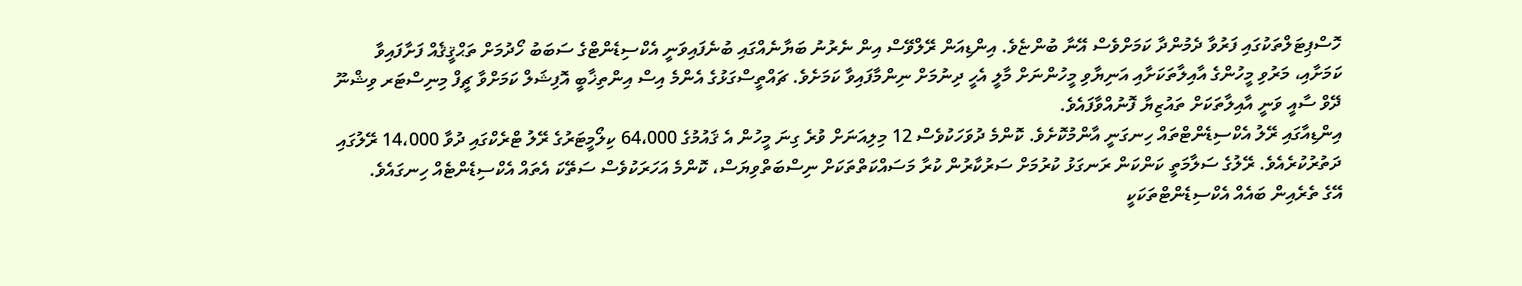ހޮސްޕިޓަލްތަކުގައި ފަރުވާ ދެމުންދާ ކަމަށްވެސް އޭނާ ބުންޏެވެ. އިންޑިއަން ރޭލްވޭސް އިން ނެރުނު ބަޔާނެއްގައި ބުނެފައިވަނީ އެކްސިޑެންޓްގެ ސަބަބު ހޯދުމަށް ތަޙްޤީޤެއް ފަށާފައިވާ ކަމަށާއި، މަރުވި މީހުންގެ އާއިލާތަކަށާއި އަނިޔާވި މީހުންނަށް މާލީ އެހީ ދިނުމަށް ނިންމާފައިވާ ކަމަށެވެ. ޗައްތީސްގަޅުގެ އެންމެ އިސް އިންތިޚާބީ އޮފިޝަލް ކަމަށްވާ ޗީފް މިނިސްޓަރ ވިޝްނޫ ދޭވް ސާއީ ވަނީ އާއިލާތަކަށް ތައުޒިޔާ ފޮނުއްވާފައެވެ.
އިންޑިއާގައި ރޭލު އެކްސިޑެންޓްތައް ހިނގަނީ އާންމުކޮށެވެ. ކޮންމެ ދުވަހަކުވެސް 12 މިލިއަނަށް ވުރެ ގިނަ މީހުން އެ ޤައުމުގެ 64،000 ކިލޯމީޓަރުގެ ރޭލު ޓްރެކްގައި ދުވާ 14،000 ރޭލުގައި ދަތުރުކުރެއެވެ. ރޭލުގެ ސަލާމަތީ ކަންކަން ރަނގަޅު ކުރުމަށް ސަރުކާރުން ކުރާ މަސައްކަތްތަކަށް ނިސްބަތްވިޔަސް، ކޮންމެ އަހަރަކުވެސް ސަތޭކަ އެތައް އެކްސިޑެންޓެއް ހިނގައެވެ.
އޭގެ ތެރެއިން ބައެއް އެކްސިޑެންޓްތަކަކީ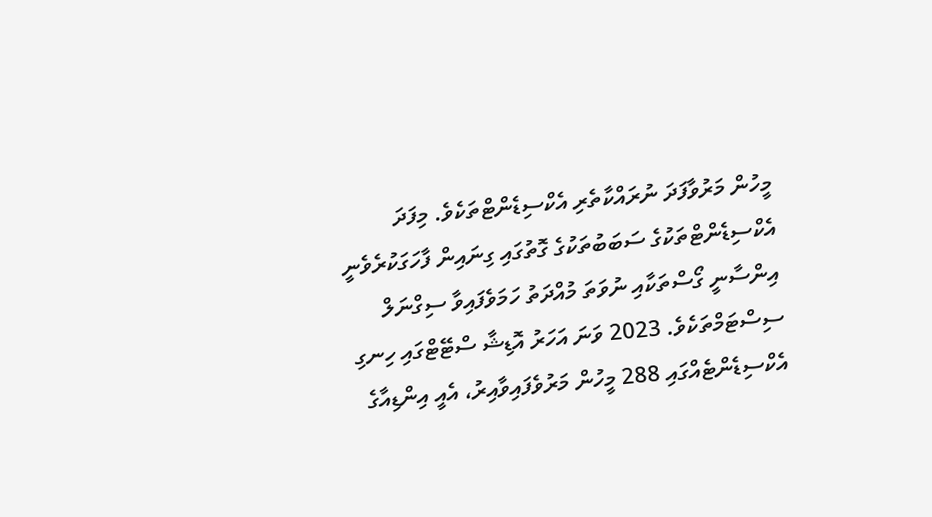މީހުން މަރުވާފަދަ ނުރައްކާތެރި އެކްސިޑެންޓްތަކެވެ. މިފަދަ އެކްސިޑެންޓްތަކުގެ ސަބަބުތަކުގެ ގޮތުގައި ގިނައިން ފާހަގަކުރެވެނީ އިންސާނީ ގޯސްތަކާއި ނުވަތަ މުއްދަތު ހަމަވެފައިވާ ސިގްނަލް ސިސްޓަމްތަކެވެ. 2023 ވަނަ އަހަރު އޮޑިޝާ ސްޓޭޓްގައި ހިނގި އެކްސިޑެންޓެއްގައި 288 މީހުން މަރުވެފައިވާއިރު، އެއީ އިންޑިއާގެ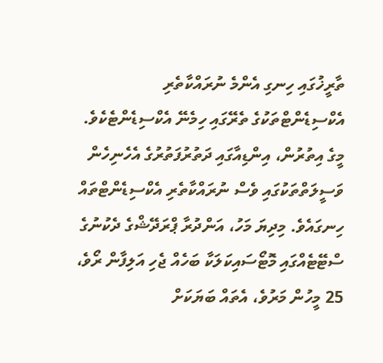ތާރީޚުގައި ހިނގި އެންމެ ނުރައްކާތެރި އެކްސިޑެންޓްތަކުގެ ތެރޭގައި ހިމެނޭ އެކްސިޑެންޓެކެވެ.
މީގެ އިތުރުން، އިންޑިއާގައި ދަތުރުފަތުރުގެ އެހެނިހެން ވަސީލަތްތަކުގައި ވެސް ނުރައްކާތެރި އެކްސިޑެންޓްތައް ހިނގައެވެ. މިދިޔަ މަހު، އަންދުރާ ޕްރަދޭޝްގެ ދެކުނުގެ ސްޓޭޓެއްގައި މޮޓޯސައިކަލަކާ ބަހެއް ޖެހި އަލިފާން ރޯވެ، 25 މީހުން މަރުވެ، އެތައް ބަޔަކަށް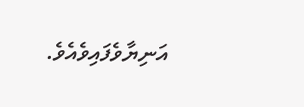އަނިޔާވެފައިވެއެވެ.